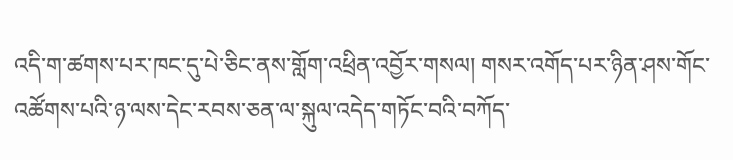འདི་ག་ཚགས་པར་ཁང་དུ་པེ་ཅིང་ནས་གློག་འཕྲིན་འབྱོར་གསལ། གསར་འགོད་པར་ཉིན་ཤས་གོང་འཚོགས་པའི་ཉ་ལས་དེང་རབས་ཅན་ལ་སྐུལ་འདེད་གཏོང་བའི་བཀོད་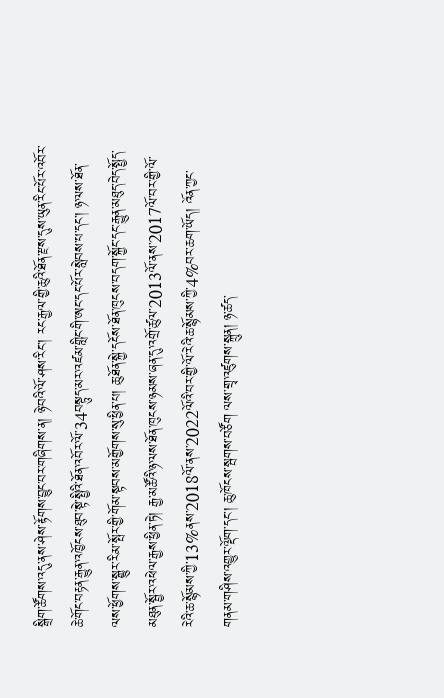སྒྲིག་ཚོགས་འདུ་ནས་ཤེས་རྟོགས་བྱུང་བར་གཞིགས་ན། ཉེ་བའི་ལོ་ཤས་རིང་། རང་རྒྱལ་གྱི་ཆུའི་ཐོན་རྫས་དུས་ཡུན་རིང་པོར་འབོར་ཆེ་གོང་བརྟན་རྒྱུན་འཁྱོངས་ཐུབ་སྟེ་སྤྱིའི་ཐོན་འབོར་ལོ་34བསྟུད་མར་འཛམ་གླིང་གི་ཨང་དང་པོར་སླེབས་པ་དང་། ཉ་ལས་ཐོན་ལས་ཕྱོགས་སྒྱུར་རིམ་སྤོར་གྱི་གོམ་སྟབས་མགྱོགས་སུ་ཕྱིན་པ། ཆུ་ཐོན་སྐྱེ་དངོས་ཐོན་ཁུངས་བདག་སྐྱོང་དང་རྒྱུན་མཐུད་བེད་སྤྱོད་མཐུན་སྦྱོར་འཕེལ་རྒྱས་ཕྱིན་ཏེ། རྒྱ་མཚོའི་ཉ་ལས་ཐོན་ཁུངས་ཉམས་ཞན་དུ་འགྲོ་ཚུལ་2013ལོ་ནས་2017ལོ་བར་གྱི་ལོ་རེའི་ཆ་སྙོམས་ཀྱི་13%ནས་2018ལོ་ནས་2022ལོའི་བར་གྱི་ལོ་རེའི་ཆ་སྙོམས་ཀྱི་4%བར་ཆག་ཡོད། འོན་ཀྱང་གནམ་གཤིས་འགྱུར་ལྡོག་དང་། ཆུ་ཁོངས་སྦགས་བཙོག ལས་གྲྭ་འཛུགས་སྐྲུན། ཉ་ཚད་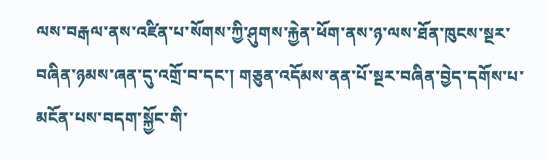ལས་བརྒལ་ནས་འཛིན་པ་སོགས་ཀྱི་ཤུགས་རྐྱེན་ཕོག་ནས་ཉ་ལས་ཐོན་ཁུངས་སྔར་བཞིན་ཉམས་ཞན་དུ་འགྲོ་བ་དང་། གཅུན་འདོམས་ནན་པོ་སྔར་བཞིན་བྱེད་དགོས་པ་མངོན་པས་བདག་སྐྱོང་གི་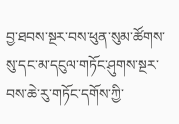བྱ་ཐབས་སྔར་བས་ཕུན་སུམ་ཚོགས་སུ་དང་མ་དངུལ་གཏོང་ཤུགས་སྔར་བས་ཆེ་རུ་གཏོང་དགོས་ཀྱི་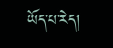ཡོད་པ་རེད།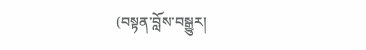(བསྟན་བློས་བསྒྱུར།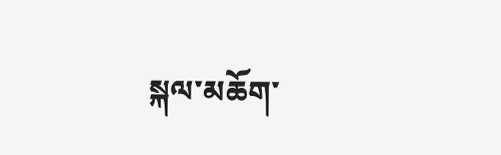སྐལ་མཆོག་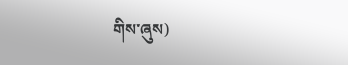གིས་ཞུས)